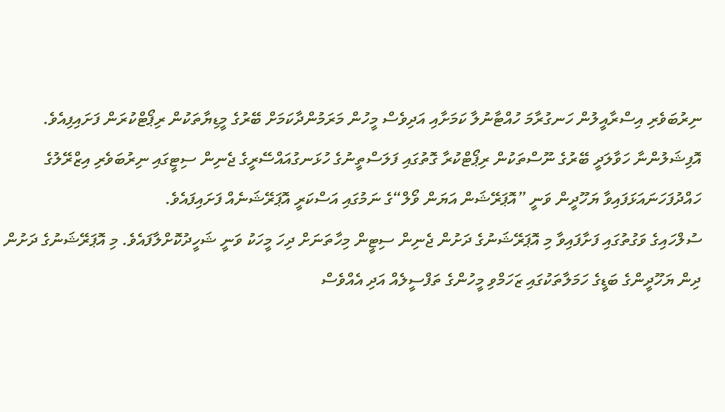ނިރުބަވެރި އިސްރާއީލުން ހަނގުރާމަ ހުއްޓާނުލާ ކަމަށާއި އަދިވެސް މީހުން މަރަމުންދާކަމަށް ބޭރުގެ މީޑިޔާތަކުން ރިޕޯޓްކުރަން ފަށައިފިއެވެ.
އޮފިޝަލުންނާ ހަވާލަދީ ބޭރުގެ ނޫސްތަކުން ރިޕޯޓްކުރާ ގޮތުގައި ފަލަސްތީނުގެ ހުޅަނގުއައްސޭރީގެ ޖެނިން ސިޓީގައި ނިރުބަވެރި އިޒްރޭލުގެ ހައްދުފަހަނައަޅަފައިވާ ޔަހޫދީން ވަނީ ”އޮޕަރޭޝަން އަޔަން ވޯލް“ގެ ނަމުގައި އަސްކަރީ އޮޕަރޭޝަނެއް ފަށައިފައެވެ.
ސުލްހައިގެ ވަގުތުގައި ފަށާފައިވާ މި އޮޕަރޭޝަނުގެ ދަށުން ޖެނިން ސިޓީން މިހާތަނަށް ދިހަ މީހަކު ވަނީ ޝަހީދުކޮށްލާފައެވެ. މި އޮޕަރޭޝަނުގެ ދަށުން ދިން ޔަހޫދީންގެ ބަޑީގެ ހަމަލާތަކުގައި ޒަހަމްވި މީހުންގެ ތަފްސީލެއް އަދި އެއްވެސް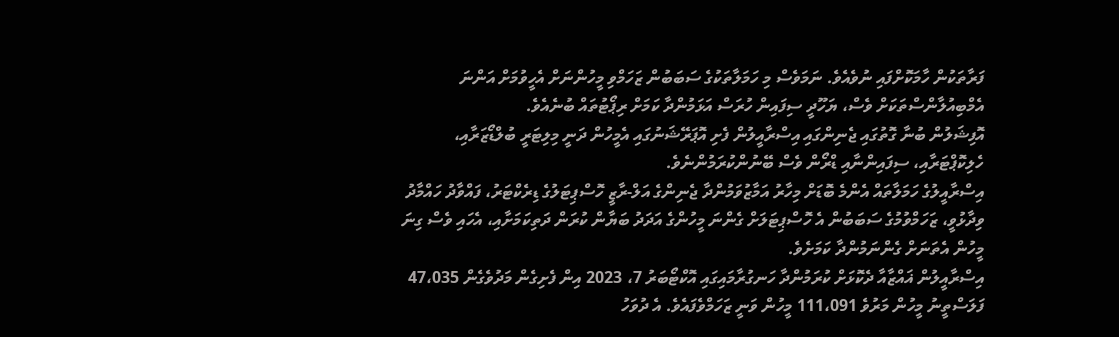ފަރާތަކުން ހާމަކޮށްފައި ނުވެއެވެ. ނަމަވެސް މި ހަމަލާތަކުގެ ސަބަބުން ޒަހަމްވި މީހުންނަށް އެހީވުމަށް އަންނަ އެމްބިއުލާންސްތަކަށް ވެސް، ޔަހޫދީ ސިފައިން ހުރަސް އަޅަމުންދާ ކަމަށް ރިޕޯޓުތައް ބުނެއެވެ.
އޮފިޝަލުން ބުނާ ގޮތުގައި ޖެނިންގައި އިސްރާއީލުން ފެށި އޮޕަރޭޝަނުގައި އެމީހުން ދަނީ މިލިޓަރީ ބުލްޑޯޒަރާއި، ހެލިކޮޕްޓަރާއި، ސިފައިންނާއި ޑްރޯން ވެސް ބޭނުންކުރަމުންނެވެ.
އިސްރާއީލުގެ ހަމަލާތައް އެންމެ ބޮޑަށް މިހާރު އަމާޒުވަމުންދާ ޖެނިންގެ އަލް-ރާޒީ ހޮސްޕިޓަލުގެ ޑިރެކްޓަރު، ފައްވާދު ހައްމާދު ވިދާޅުވީ، ޒަހަމްވުމުގެ ސަބަބުން އެ ހޮސްޕިޓަލަށް ގެންނަ މީހުންގެ އަދަދު ބަޔާން ކުރަން ދަތިކަމަށާއި، އެހައި ވެސް ގިނަ މީހުން އެތަނަށް ގެންނަމުންދާ ކަމަށެވެ.
އިސްރާއީލުން ޣައްޒާއާ ދެކޮޅަށް ކުރަމުންދާ ހަނގުރާމައިގައި އޮކްޓޯބަރު 7، 2023 އިން ފެށިގެން މަދުވެގެން 47،035 ފަލަސްތީނު މީހުން މަރުވެ 111،091 މީހުން ވަނީ ޒަހަމްވެފައެވެ. އެ ދުވަހު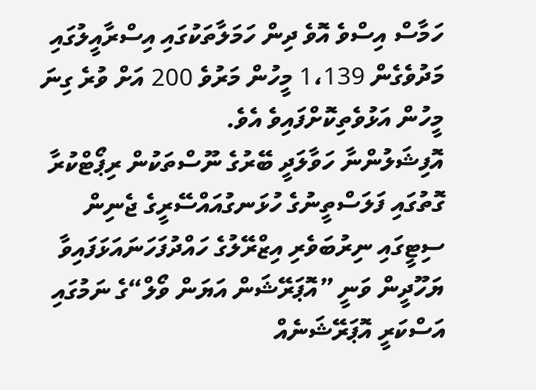ހަމާސް އިސްވެ އޮވެ ދިން ހަމަލާތަކުގައި އިސްރާއީލުގައި މަދުވެގެން 1،139 މީހުން މަރުވެ 200 އަށް ވުރެ ގިނަ މީހުން އަޅުވެތިކޮށްފައިވެ އެވެ.
އޮފިޝަލުންނާ ހަވާލަދީ ބޭރުގެ ނޫސްތަކުން ރިޕޯޓްކުރާ ގޮތުގައި ފަލަސްތީނުގެ ހުޅަނގުއައްސޭރީގެ ޖެނިން ސިޓީގައި ނިރުބަވެރި އިޒްރޭލުގެ ހައްދުފަހަނައަޅަފައިވާ ޔަހޫދީން ވަނީ ”އޮޕަރޭޝަން އަޔަން ވޯލް“ގެ ނަމުގައި އަސްކަރީ އޮޕަރޭޝަނެއް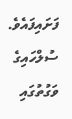ފަށައިފައެވެ.
ސުލްހައިގެ ވަގުތުގައި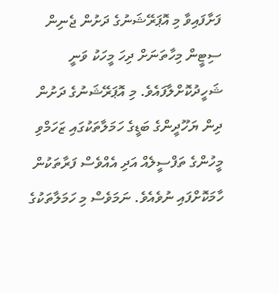ފަށާފައިވާ މި އޮޕަރޭޝަނުގެ ދަށުން ޖެނިން ސިޓީން މިހާތަނަށް ދިހަ މީހަކު ވަނީ ޝަހީދުކޮށްލާފައެވެ. މި އޮޕަރޭޝަނުގެ ދަށުން ދިން ޔަހޫދީންގެ ބަޑީގެ ހަމަލާތަކުގައި ޒަހަމްވި މީހުންގެ ތަފްސީލެއް އަދި އެއްވެސް ފަރާތަކުން ހާމަކޮށްފައި ނުވެއެވެ. ނަމަވެސް މި ހަމަލާތަކުގެ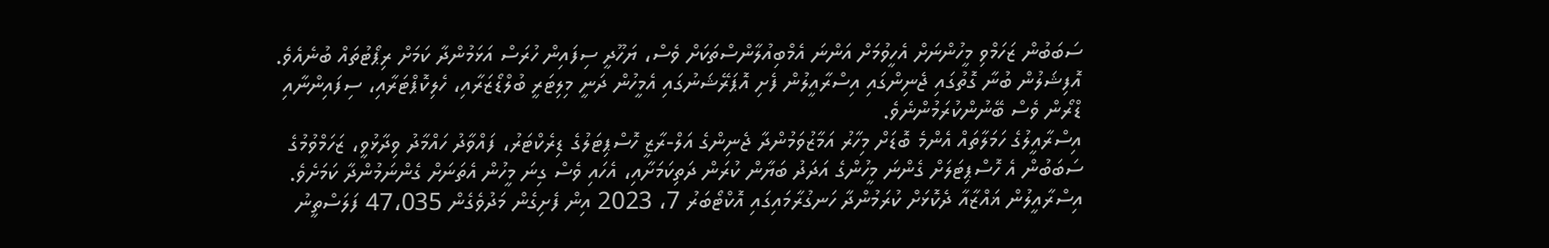ސަބަބުން ޒަހަމްވި މީހުންނަށް އެހީވުމަށް އަންނަ އެމްބިއުލާންސްތަކަށް ވެސް، ޔަހޫދީ ސިފައިން ހުރަސް އަޅަމުންދާ ކަމަށް ރިޕޯޓުތައް ބުނެއެވެ.
އޮފިޝަލުން ބުނާ ގޮތުގައި ޖެނިންގައި އިސްރާއީލުން ފެށި އޮޕަރޭޝަނުގައި އެމީހުން ދަނީ މިލިޓަރީ ބުލްޑޯޒަރާއި، ހެލިކޮޕްޓަރާއި، ސިފައިންނާއި ޑްރޯން ވެސް ބޭނުންކުރަމުންނެވެ.
އިސްރާއީލުގެ ހަމަލާތައް އެންމެ ބޮޑަށް މިހާރު އަމާޒުވަމުންދާ ޖެނިންގެ އަލް-ރާޒީ ހޮސްޕިޓަލުގެ ޑިރެކްޓަރު، ފައްވާދު ހައްމާދު ވިދާޅުވީ، ޒަހަމްވުމުގެ ސަބަބުން އެ ހޮސްޕިޓަލަށް ގެންނަ މީހުންގެ އަދަދު ބަޔާން ކުރަން ދަތިކަމަށާއި، އެހައި ވެސް ގިނަ މީހުން އެތަނަށް ގެންނަމުންދާ ކަމަށެވެ.
އިސްރާއީލުން ޣައްޒާއާ ދެކޮޅަށް ކުރަމުންދާ ހަނގުރާމައިގައި އޮކްޓޯބަރު 7، 2023 އިން ފެށިގެން މަދުވެގެން 47،035 ފަލަސްތީނު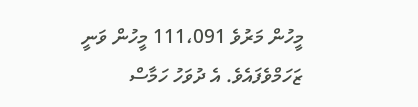މީހުން މަރުވެ 111،091 މީހުން ވަނީ ޒަހަމްވެފައެވެ. އެ ދުވަހު ހަމާސް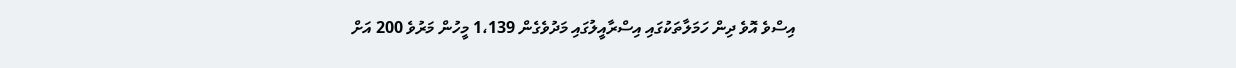އިސްވެ އޮވެ ދިން ހަމަލާތަކުގައި އިސްރާއީލުގައި މަދުވެގެން 1،139 މީހުން މަރުވެ 200 އަށް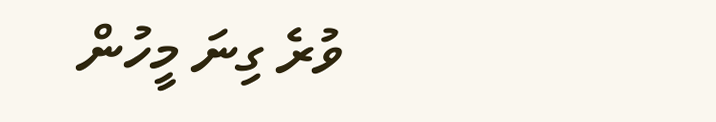ވުރެ ގިނަ މީހުން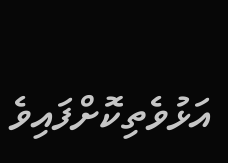އަޅުވެތިކޮށްފައިވެ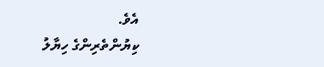އެވެ.
ކިޔުންތެރިންގެ ހިޔާލު